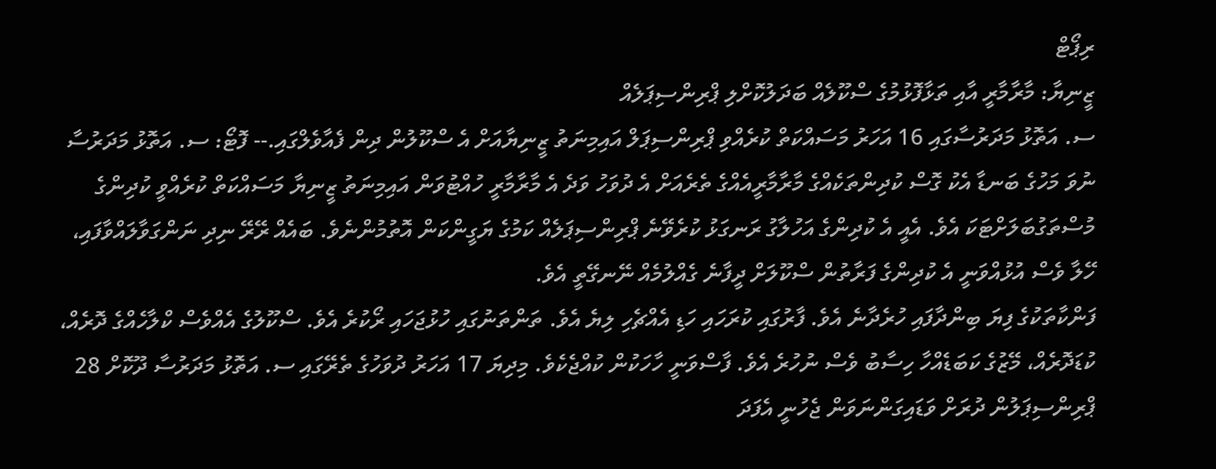ރިޕޯޓް
ޒީނިޔާ: މާރާމާރީ އާއި ތަޅާފޮޅުމުގެ ސްކޫލެއް ބަދަލުކޮށްލި ޕްރިންސިޕަލެއް
ސ. އަތޮޅު މަދަރުސާގައި 16 އަހަރު މަސައްކަތް ކުރެއްވި ޕްރިންސިޕަލް އައިމިނަތު ޒީނިޔާއަށް އެ ސްކޫލުން ދިން ފެއާވެލްގައި.-- ފޮޓޯ: ސ. އަތޮޅު މަދަރުސާ
ނުވަ މަހުގެ ބަނޑާ އެކު ގޮސް ކުދިންތަކެއްގެ މާރާމާރީއެއްގެ ތެރެއަށް އެ ދުވަހު ވަދެ އެ މާރާމާރީ ހުއްޓުވަން އައިމިނަތު ޒީނިޔާ މަސައްކަތް ކުރެއްވީ ކުދިންގެ މުސްތަގުބަލަށްޓަކަ އެވެ. އެއީ އެ ކުދިންގެ އަހުލާގު ރަނގަޅު ކުރެވޭނެ ޕްރިންސިޕަލެއް ކަމުގެ ޔަގީންކަން އޮތުމުންނެވެ. ބައެއް ރޭރޭ ނިދި ނަންގަވާލައްވާފައި، ހޭލާ ވެސް އުޅުއްވަނީ އެ ކުދިންގެ ފަރާތުން ސްކޫލަށް ދީފާނެ ގެއްލުމެއް ނޭނގޭތީ އެވެ.
ފަންކާތަކުގެ ފިޔަ ބިންދާފައި ހުރެދާނެ އެވެ. ފާރުގައި ކުރަހައި ހަޑި އެއްޗެހި ލިޔެ އެވެ. ތަންތަނުގައި ހުޅުޖަހައި ރޯކުރެ އެވެ. ސްކޫލުގެ އެއްވެސް ކްލާހެއްގެ ދޮރެއް، ކުޑަދޮރެއް، މޭޒުގެ ކަބަޑެއްހާ ހިސާބު ވެސް ނުހުރެ އެވެ. ފާސްވަނީ ހާހަކުން ކުއްޖެކެވެ. މިދިޔަ 17 އަހަރު ދުވަހުގެ ތެރޭގައި ސ. އަތޮޅު މަދަރުސާ ދޫކޮށް 28 ޕްރިންސިޕަލުން ދުރަށް ވަޑައިގަންނަވަން ޖެހުނީ އެފަދަ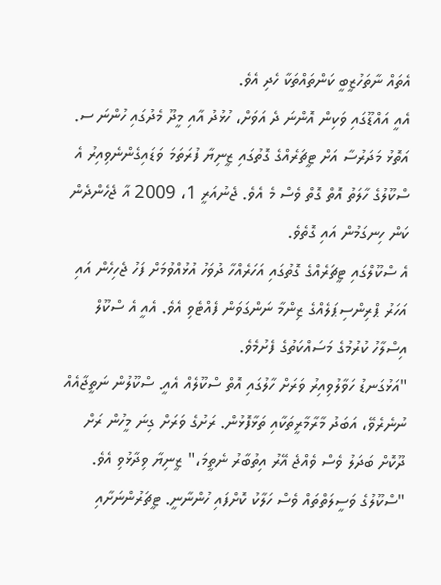އެތައް ނާތަހުޒީބީ ކަންތައްތަކާ ހެދި އެވެ.
އެއީ އައްޑޫގައި ވަކިން އޮންނަ ދެ އަވަށް، ހުޅުދު އާއި މީދޫ މެދުގައި ހުންނަ ސ. އަތޮޅު މަދަރުސާ އަށް ޓީޗަރެއްގެ ގޮތުގައި ޒީނިޔާ ފުރަތަމަ ވަޑައިގެންނެވިއިރު އެ ސްކޫލުގެ ހާލަތު އޮތް ގޮތް ވެސް މެ އެވެ. ޖެނުއަރީ 1، 2009 އާ ޖެހެންދެން ކަން ހިނގަމުން އައި ގޮތެވެ.
އެ ސްކޫލްގައި ޓީޗަރެއްގެ ގޮތުގައި އަހަރެއްހާ ދުވަހު އުޅުއްވުމަށް ފަހު ޖެހިހެން އައި އަހަރު ޕްރިންސިޕަލެއްގެ ޒިންމާ ނަންގަވަން ފެއްޓެވި އެވެ. އެއީ އެ ސްކޫލް އިސްލާހު ކުރުމުގެ މަސައްކަތުގެ ފެށުމެވެ.
"އަޅުގަނޑު ހަވާލުވިއިރު ވަރަށް ހާލުގައި އޮތް ސްކޫލެއް އެއީ. ސްކޫލުން ނަތީޖާއެއް ނުނެރެވޭ، އަބަދު މާރާމާރީތަކާއި ތަޅާފޮޅުން. ރަށުގެ ވަރަށް ގިނަ މީހުން ރަށް ދޫކޮށް ބަދަލު ވެސް ވެއްޖެ އޭރު އިތުބާރު ނެތީމަ،" ޒީނިޔާ ވިދާޅުވި އެވެ.
"ސްކޫލުގެ ވަސީލަތްތައް ވެސް ހަލާކު ކޮށްފައި ހުންނާނީ. ޓީޗަރުންނަށާއި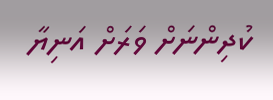ކުދިންނަށް ވަރަށް އަނިޔާ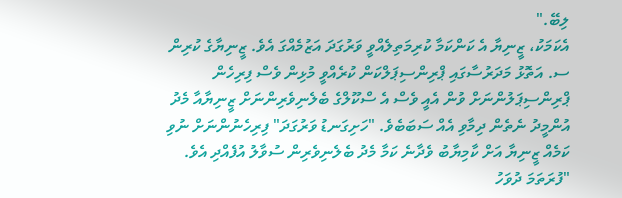ލިބޭ."
އެކަމަކު، ޒީނިޔާ އެ ކަންކަމާ ކުރިމަތިލެއްވީ ވަރުގަދަ އަޒުމެއްގަ އެވެ. ޒީނިޔާގެ ކުރިން ސ. އަތޮޅު މަދަރުސާގައި ޕްރިންސިޕަލްކަން ކުރެއްވީ މުޅިން ވެސް ފިރިހެން ޕްރިންސިޕަލުންނަށް ވުން އެއީ ވެސް އެ ސްކޫލްގެ ބެލެނިވެރިންނަށް ޒީނިޔާއާ މެދު އުންމީދު ނެތެން ދިމާވި އެއް ސަބަބެވެ. "ހަށިގަނޑު ވަރުގަދަ" ފިރިހެނުންނަށް ނުވި ކަމެއް ޒީނިޔާ އަށް ކާމިޔާބު ވެދާނެ ކަމާ މެދު ބެލެނިވެރިން ސުވާލު އުފެއްދި އެވެ.
"ފުރަތަމަ ދުވަހު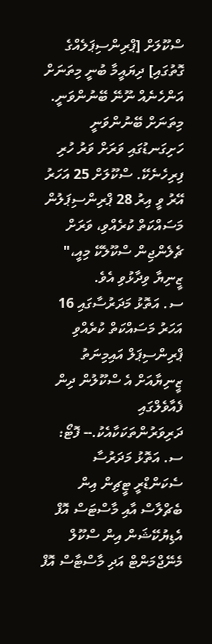ސްކޫލަށް [ޕްރިންސިޕަލެއްގެ ގޮތުގައި] ދިޔައީމާ ބުނީ މިތަނަށް އަންހެނެއް ނޫނޭ ބޭނުންވަނީ. މިތަނަށް ބޭނުންވަނީ ހަށިގަނޑުގައި ވަރަށް ވަރު ހުރި ފިރިހެނެކޭ. ސްކޫލަށް 25 އަހަރު އޭރު ވީ އިރު 28 ޕްރިންސިޕަލުން މަސައްކަތް ކުރެއްވި، ވަރަށް ޗެލެންޖިން ސްކޫލެކޭ މިއީ،" ޒީނިޔާ ވިދާޅުވި އެވެ.
ސ. އަތޮޅު މަދަރުސާގައި 16 އަހަރު މަސައްކަތް ކުރެއްވި ޕްރިންސިޕަލް އައިމިނަތު ޒީނިޔާއަށް އެ ސްކޫލުން ދިން ފެއާވެލްގައި ދަރިވަރުންތަކަކާއެކު.-- ފޮޓޯ: ސ. އަތޮޅު މަދަރުސާ
ސެކަންޑްރީ ޓީޗިން އިން ބެޗްލާސް އާއި މާސްޓަސް އޮފް އެޑިޔުކޭޝަން އިން ސްކޫލް މެނޭޖްމަންޓް އަދި މާސްޓާސް އޮފް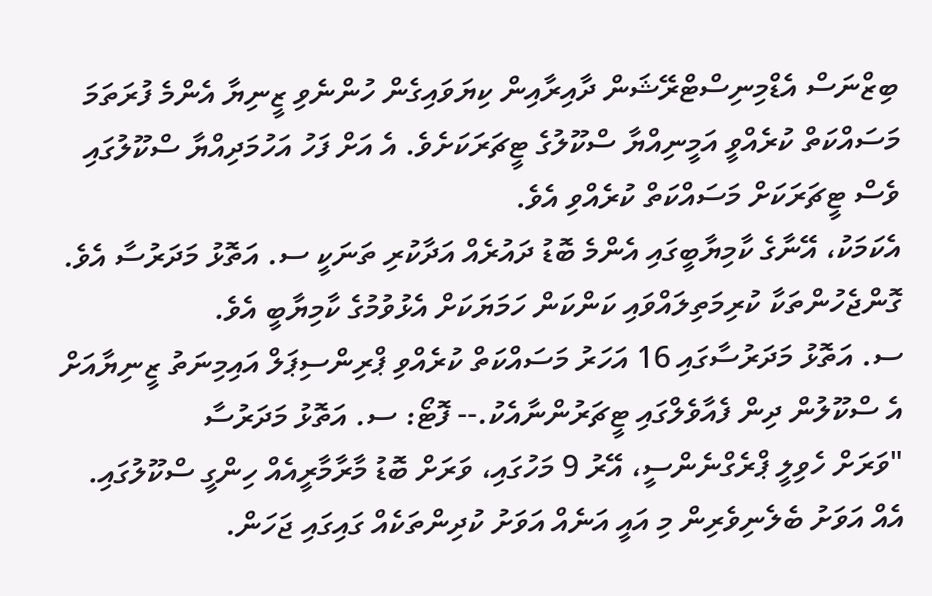ބިޒްނަސް އެޑްމިނިސްޓްރޭޝަން ދާއިރާއިން ކިޔަވައިގެން ހުންނެވި ޒީނިޔާ އެންމެ ފުރަތަމަ މަސައްކަތް ކުރެއްވީ އަމީނިއްޔާ ސްކޫލުގެ ޓީޗަރަކަށެވެ. އެ އަށް ފަހު އަހުމަދިއްޔާ ސްކޫލުގައި ވެސް ޓީޗަރަކަށް މަސައްކަތް ކުރެއްވި އެވެ.
އެކަމަކު، އޭނާގެ ކާމިޔާބީގައި އެންމެ ބޮޑު ދައުރެއް އަދާކުރި ތަނަކީ ސ. އަތޮޅު މަދަރުސާ އެވެ. ގޮންޖެހުންތަކާ ކުރިމަތިލައްވައި ކަންކަން ހަމަޔަކަށް އެޅުވުމުގެ ކާމިޔާބީ އެވެ.
ސ. އަތޮޅު މަދަރުސާގައި 16 އަހަރު މަސައްކަތް ކުރެއްވި ޕްރިންސިޕަލް އައިމިނަތު ޒީނިޔާއަށް އެ ސްކޫލުން ދިން ފެއާވެލްގައި ޓީޗަރުންނާއެކު.-- ފޮޓޯ: ސ. އަތޮޅު މަދަރުސާ
"ވަރަށް ހެވިލީ ޕްރެގްނެންސީ، އޭރު 9 މަހުގައި، ވަރަށް ބޮޑު މާރާމާރީއެއް ހިންގީ ސްކޫލުގައި. އެއް އަވަށު ބެލެނިވެރިން މި އައީ އަނެއް އަވަށު ކުދިންތަކެއް ގައިގައި ޖަހަން.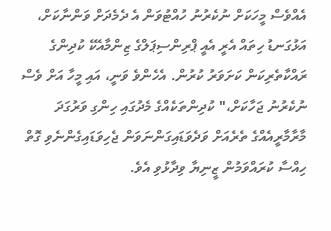އެއްވެސް މީހަކަށް ނުކެރުނު ހުއްޓުވަން އެ ދެމެދަށް ވަންނާކަށް، އަޅުގަނޑު ހިތައް އެރީ އެއީ ޕްރިންސިޕަލްގެ ޒިންމާއެކޭ ކުދިންގެ ރައްކާތެރިކަން ކަށަވަރު ކުރުން. އެހެންވެ ވަނީ، އައި މީހާ އަށް ވެސް ނުކެރުނު ޖަހާކަށް،" ކުދިންތަކެއްގެ މެދުގައި ހިންގި ވަރުގަދަ މާރާމާރީއެއްގެ ތެރެއަށް ވަދެވަޑައިގަންނަވަން ޖެހިވަޑައިގެންނެވި ގޮތް ހިއްސާ ކުރައްވަމުން ޒީނިޔާ ވިދާޅުވި އެވެ.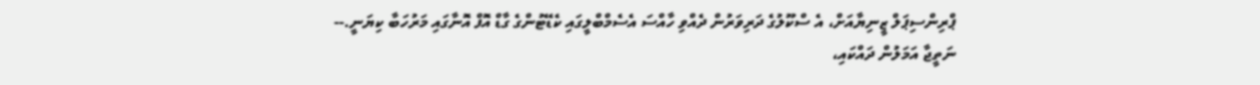ޕްރިންސިޕަލް ޒީނިޔާއަށް، އެ ސްކޫލުގެ ދަރިވަރުން ދެއްވި ހާއްސަ އެސެމްބްލީގައި ކެޑޭޓުންގެ ގާޑް އޮފް އޮނާގައި މަރުހަބާ ކިޔަނީ.--
ނަތީޖާ އަމަލުން ދައްކައި،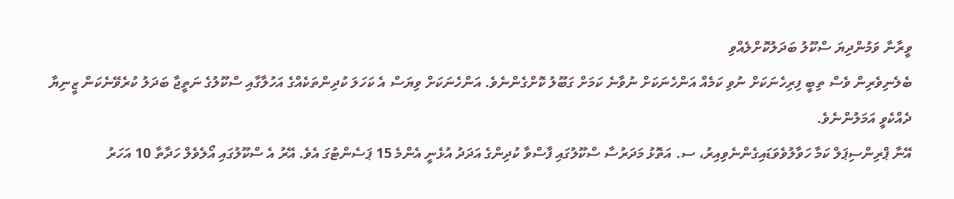ވީރާނާ ވަމުންދިޔަ ސްކޫލު ބަދަލުކޮށްލެއްވި
ބެލެނިވެރިން ވެސް ތިބީ ފިރިހެނަކަށް ނުވި ކަމެއް އަންހެނަކަށް ނުވާނެ ކަމަށް ގަބޫލު ކޮށްގެންނެވެ. އަންހެނަކަށް ވިޔަސް އެ ކަހަލަ ކުދިންތަކެއްގެ އަހުލާގާއި ސްކޫލުގެ ނަތީޖާ ބަދަލު ކުރެވޭނެކަން ޒީނިޔާ ދެއްކެވީ އަމަލުންނެވެ.
އޭނާ ޕްރިންސިޕަލް ކަމާ ހަވާލުވެވަޑައިގެންނެވިއިރު، ސ. އަތޮޅު މަދަރުސާ ސްކޫލުގައި ފާސްވާ ކުދިންގެ އަދަދު އުޅެނީ އެންމެ 15 ޕަސެންޓުގަ އެވެ. އޭރު އެ ސްކޫލުގައި އޯލެވެލް ހަދާތާ 10 އަހަރު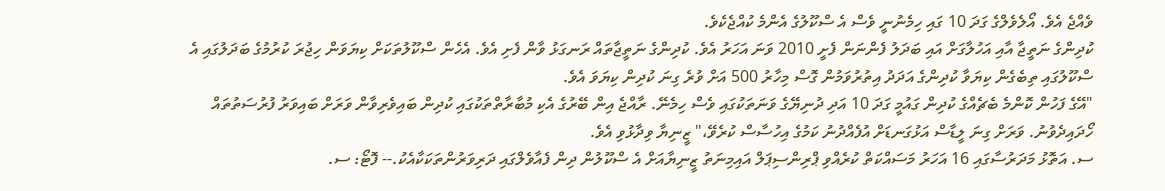ވެއްޖެ އެވެ. އޯލެވެލްގެ ގަދަ 10 ގައި ހިމެނުނީ ވެސް އެ ސްކޫލުގެ އެންމެ ކުއްޖެކެވެ.
ކުދިންގެ ނަތީޖާ އާއި އަހުލާގަށް އައި ބަދަލު ފެންނަން ފެށީ 2010 ވަނަ އަހަރު އެވެ. ކުދިންގެ ނަތީޖާތައް ރަނގަޅު ވާން ފެށި އެވެ. އެހެން ސްކޫލުތަކަށް ކިޔަވަން ހިޖުރަ ކުރުމުގެ ބަދަލުގައި އެ ސްކޫލުގައި ތިބެގެން ކިޔަވާ ކުދިންގެ އަދަދު އިތުރުވަމުން ގޮސް މިހާރު 500 އަށް ވުރެ ގިނަ ކުދިން ކިޔަވަ އެވެ.
"އޭގެ ފަހުން ކޮންމެ ބެޗެއްގެ ކުދިން ގައުމީ ގަދަ 10 އަދި ދުނިޔޭގެ ވަނަތަކުގައި ވެސް ހިމެނޭ. ރާއްޖެ އިން ބޭރުގެ އެކި މުބާރާތްތަކުގައި ކުދިން ބައިވެރިވާން ވަރަށް ބައިވަރު ފުރުސަތުތައް ހޯދައިދެވުނު. ވަރަށް ގިނަ ލީޑާސް އަޅުގަނޑަށް އުފެއްދުނު ކަމުގެ އިހުސާސް ކުރެވޭ،" ޒީނިޔާ ވިދާޅުވި އެވެ.
ސ. އަތޮޅު މަދަރުސާގައި 16 އަހަރު މަސައްކަތް ކުރެއްވި ޕްރިންސިޕަލް އައިމިނަތު ޒީނިޔާއަށް އެ ސްކޫލުން ދިން ފެއާވެލްގައި ދަރިވަރުންތަކަކާއެކު.-- ފޮޓޯ: ސ.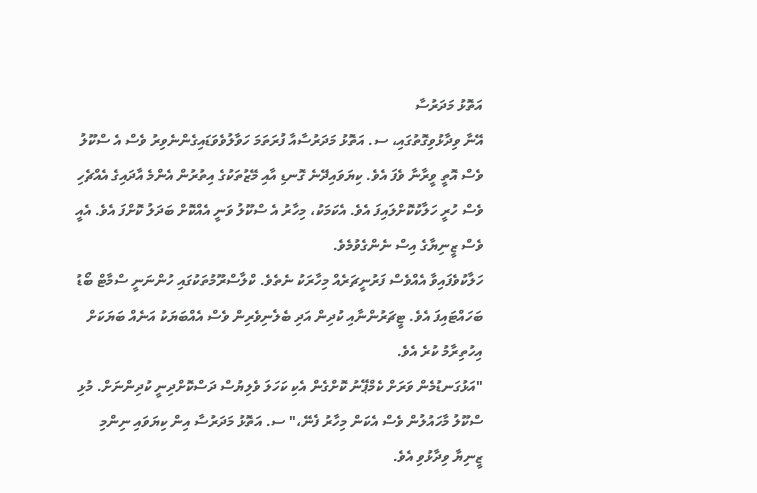އަތޮޅު މަދަރުސާ
އޭނާ ވިދާޅުވިގޮތުގައި، ސ. އަތޮޅު މަދަރުސާއާ ފުރަތަމަ ހަވާލުވެވަޑައިގެންނެވިރު ވެސް އެ ސްކޫލު ވެސް އޮތީ ވީރާނާ ވެފަ އެވެ. ކިޔަވައިދޭނެ ގޮނޑި އާއި މޭޒުތަކުގެ އިތުރުން އެންމެ އާދައިގެ އެއްޗެހި ވެސް ހުރީ ހަލާކުކޮށްލައިފަ އެވެ. އެކަމަކު، މިހާރު އެ ސްކޫލު ވަނީ އެއްކޮށް ބަދަލު ކޮށްފަ އެވެ. އެއީ ވެސް ޒީނިޔާގެ އިސް ނެންގެވުމެވެ.
ހަލާކުވެފައިވާ އެއްވެސް ފަރުނީޗަރެއް މިހާރަކު ނެތެވެ. ކްލާސްރޫމުތަކުގައި ހުންނަނީ ސްމާޓް ބޯޑު ބަހައްޓައިފަ އެވެ. ޓީޗަރުންނާއި ކުދިން އަދި ބެލެނިވެރިން ވެސް އެއްބަޔަކު އަނެއް ބަޔަކަށް އިހުތިރާމު ކުރެ އެވެ.
"އަޅުގަނޑުމެން ވަރަށް ކެމްޕޭނު ކޮށްގެން އެކި ކަހަލަ ވެލިޔުސް ދަސްކޮށްދިނީ ކުދިންނަށް. މުޅި ސްކޫލު މާހައުލުން ވެސް އެކަން މިހާރު ފެނޭ،" ސ. އަތޮޅު މަދަރުސާ އިން ކިޔަވައި ނިންމި ޒީނިޔާ ވިދާޅުވި އެވެ.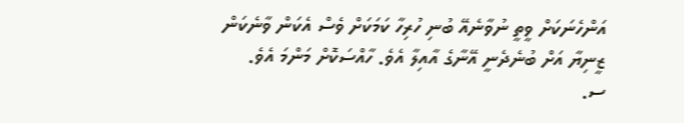އަންހެނަކަށް ވީތީ ނުވާނެއޭ ބުނި ހުރިހާ ކަމަކަށް ވެސް އެކަން ވާނެކަން ޒީނިޔާ އަށް ބުނެދެނީ އޭނާގެ އާއިލާ އެވެ. ހާއްސަކޮށް މަންމަ އެވެ.
ސ.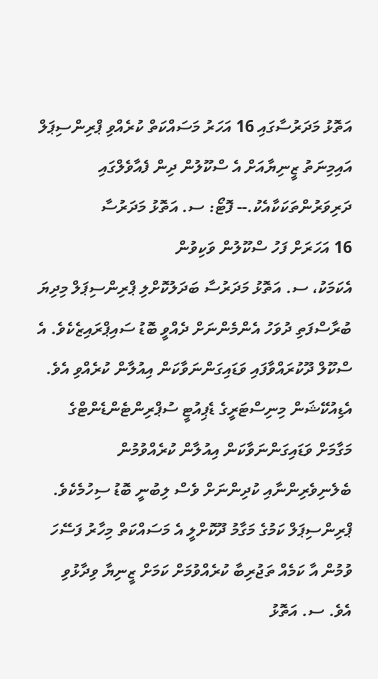އަތޮޅު މަދަރުސާގައި 16 އަހަރު މަސައްކަތް ކުރެއްވި ޕްރިންސިޕަލް އައިމިނަތު ޒީނިޔާއަށް އެ ސްކޫލުން ދިން ފެއާވެލްގައި ދަރިވަރުންތަކަކާއެކު.-- ފޮޓޯ: ސ. އަތޮޅު މަދަރުސާ
16 އަހަރަށް ފަހު ސްކޫލުން ވަކިވުން
އެކަމަކު، ސ. އަތޮޅު މަދަރުސާ ބަދަލުކޮށްލި ޕްރިންސިޕަލް މިދިޔަ ބުރާސްފަތި ދުވަހު އެންމެންނަށް ދެއްވީ ބޮޑު ސައިޕްރައިޒެކެވެ. އެ ސްކޫލް ދޫކުރައްވާފައި ވަޑައިގަންނަވާކަން އިއުލާން ކުރެއްވި އެވެ. އެޑިއުކޭޝަން މިނިސްޓަރީގެ ޑެޕިއުޓީ ސުޕްރިންޓެންޑެންޓްގެ މަގާމަށް ވަޑައިގަންނަވާކަން އިއުލާން ކުރެއްވުމުން ބެލެނިވެރިންނާއި ކުދިންނަށް ވެސް ލިބުނީ ބޮޑު ސިހުމެކެވެ.
ޕްރިންސިޕަލް ކަމުގެ މަގާމު ދޫކޮށްލީ އެ މަސައްކަތް މިހާރު ފަސޭހަ ވުމުން އާ ކަމެއް ތަޖުރިބާ ކުރެއްވުމަށް ކަމަށް ޒީނިޔާ ވިދާޅުވި އެވެ. ސ. އަތޮޅު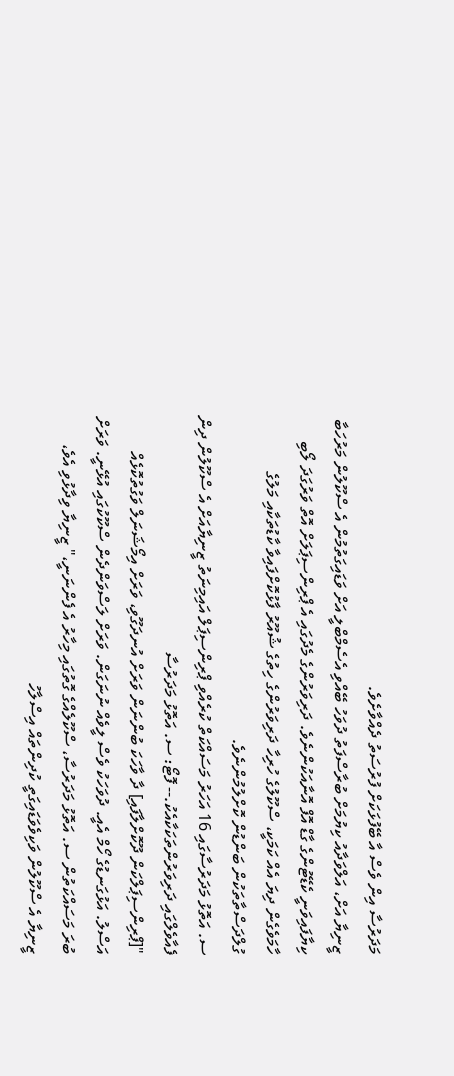މަދަރުސާ އިން ވެސް އާ ބޭފުޅަކަށް ފުރުސަތު ދެއްވާށެވެ.
ޒީނިޔާ އަށް، އަލްވަދާއު ކިޔުމަށް ބުރާސްފަތު ދުވަހު ބޭއްވި އެސެމްބްލީ އަށް ވަޑައިގަތުމުން އެ ސްކޫލުން މަރުހަބާ ކިޔާފައިވަނީ ކެޑޭޓުންގެ ގާޑް އޮފް އޮނާއަކުންނެވެ. ދަރިވަރުންގެ މެދުގައި އެ ޕްރިންސިޕަލަށް އޮތް ވަރުގަދަ ލޯބި ހާމަވެގެން ދިޔަ އެއް ކަމަކީ، ސްކޫލުގެ ހުރިހާ ދަރިވަރުންގެ ހިތުގެ ޝުއޫރު ފާޅުކޮށްފައިވާ ކާޑުތަކާއި މަލުގެ ގުލްދަސްތާތަކުން ބަންޑުން ކޮށްލުމުންނެވެ.
ސ. އަތޮޅު މަދަރުސާގައި 16 އަހަރު މަސައްކަތް ކުރެއްވި ޕްރިންސިޕަލް އައިމިނަތު ޒީނިޔާއަށް އެ ސްކޫލުން ދިން ފެއާވެލްގައި ދަރިވަރުންތަކަކާއެކު.-- ފޮޓޯ: ސ. އަތޮޅު މަދަރުސާ
"[ޕްރިންސިޕަލްކަން ދޫކޮށްލާފައި] ދާ ވާހަކަ ބުންނަން ވަރަށް އުނދަގޫވި، ވަރަށް އިމޯޝަނަލް ވަގުތުކޮޅެއް އަސްލު. އަޅުގަނޑުގެ ހޯމް އެއީ. ދުވަހަކު ވެސް ލީވެއް ނުނަގަން. ވަރަށް ލަސްވަންދެން ސްކޫކުގައި އުޅޭނީ. ވަރަށް ބުރަ މަސައްކަތުން ސ. އަތޮޅު މަދަރުސާ، ސްކޫލެއްގެ ގޮތުގައި މިހާރު އެ ފެންނަނީ،" ޒީނިޔާ ވިދާޅުވި އެވެ،
ޒީނިޔާ އެ ސްކޫލުން ވަކިވެވަޑައިގަތީ ކުދިންތައް އިސްލާހު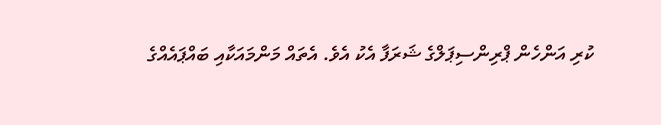ކުރި އަންހެން ޕްރިންސިޕަލްގެ ޝަރަފާ އެކު އެވެ. އެތައް މަންމައަކާއި ބައްޕައެއްގެ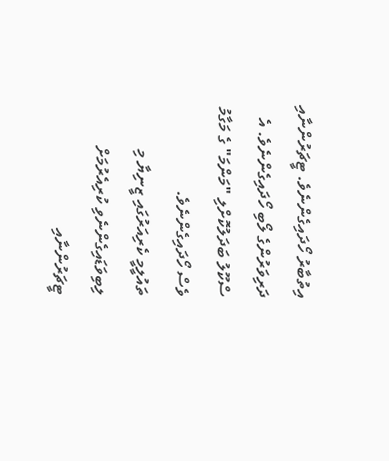އިތުބާރު ހޯދައިގެންނެވެ. ޓީޗަރުންނާއި ދަރިވަރުންގެ ލޯބި ހޯދައިގެންނެވެ. އެ ސްކޫލު ބަދަލުކޮށްލި "މަންމަ" ގެ މަގާމު ވެސް ހޯދައިގެންނެވެ.
ތައުލީމީ ކެރިއަރުގައި ޒީނިޔާ މި ލިބިވަޑައިގެންނެވި ކުރިއެރުމަށް ޓީޗަރުންނާއި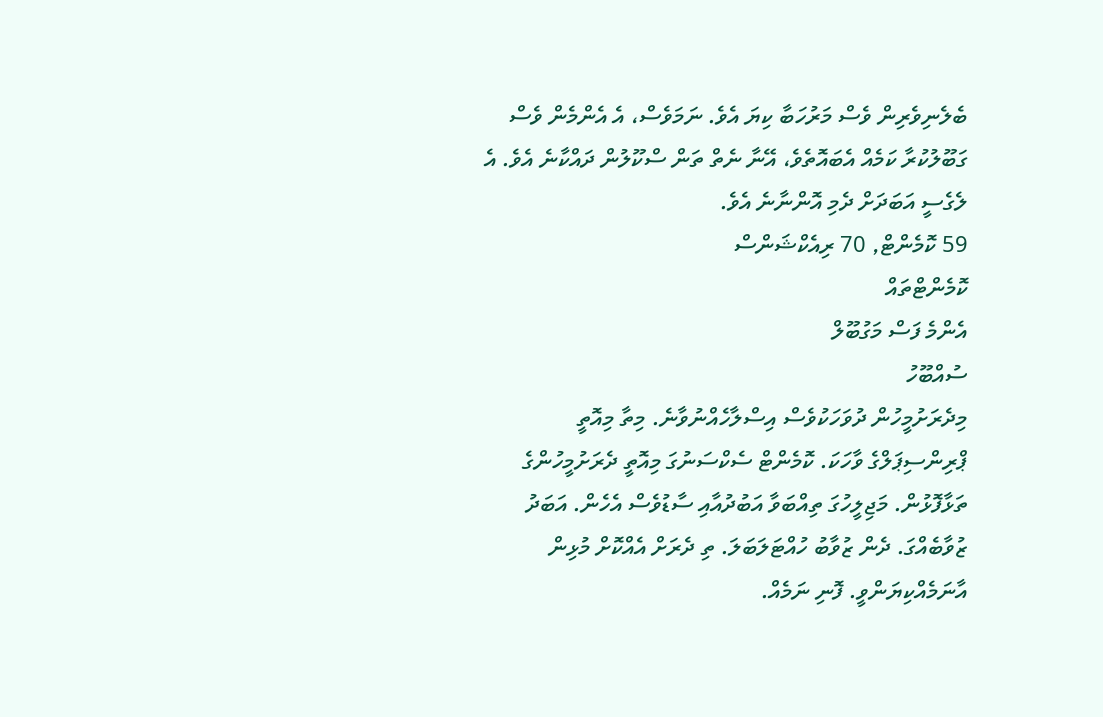ބެލެނިވެރިން ވެސް މަރުހަބާ ކިޔަ އެވެ. ނަމަވެސް، އެ އެންމެން ވެސް ގަބޫލުކުރާ ކަމެއް އެބައޮތެވެ، އޭނާ ނެތް ތަން ސްކޫލުން ދައްކާނެ އެވެ. އެ ލެގެސީ އަބަދަށް ދެމި އޮންނާނެ އެވެ.
59 ކޮމެންޓް, 70 ރިއެކްޝަންސް
ކޮމެންޓްތައް
އެންމެ ފަސް މަގުބޫލް
ސުއްބޫހު
މިދެރަށުމީހުން ދުވަހަކުވެސް އިސްލާހެއްނުވާނެ. މިތާ މިއޮތީ ޕްރިންސިޕަލްގެ ވާހަކަ. ކޮމެންޓް ސެކްސަނުގަ މިއޮތީ ދެރަށުމީހުންގެ ތަޅާފޮޅުން. މަޖިލީހުގަ ތިއްބަވާ އަބުދުއާއި ސާޑުވެސް އެހެން. އަބަދު ޒުވާބެއްގަ. ދެން ޒުވާބު ހުއްޓަލަބަލަ. ތި ދެރަށް އެއްކޮށް މުޅިން އާނަމެއްކިޔަންވީ. ފޮނި ނަމެއް.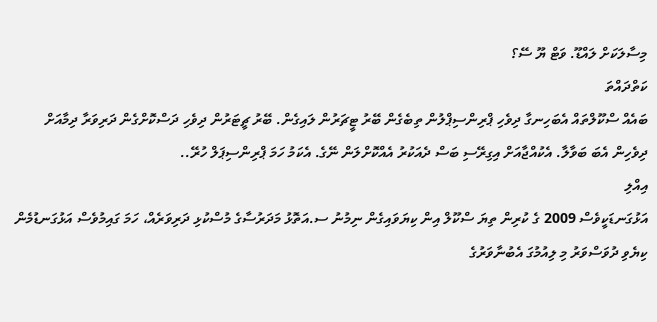މިސާލަކަށް ލައްޑޫ. ވަޓް ޔޫ ސޭ؟
ކަތްދައްތަ
ބައެއް ސްކޫލްތައް އެބަހިނގާ ދިވެހި ޕްރިންސިޕްލުން ތިބެގެން ބޭރު ޓީޗަރުން ލައިގެން. ބޭރު ޗީޓަރުން ދިވެހި ދަސްކޮށްގެން ދަރިވަރާ ދިމާއަށް ދިވެހިން އެބަ ބަވާލާ. އެކުއްޖާއަށް އިގިރޭސި ބަސް ދެއަކުރު އެއްކޮށްލަން ނޭގެ. އެކަމު ހަމަ ޕްރިންސިޕަލް ހުރޭ..
އިއްލި
އަޅުގަނޑަކީވެސް 2009 ގެ ކުރިން ތިޔަ ސްކޫލް އިން ކިޔަވައިގެން ނިމުނު ސ.އަތޮޅު މަދަރުސާގެ މުސްކުޅި ދަރިވަރެއް، ހަމަ ގައިމުވެސް އަޅުގަނޑުމެން ކިޔެވި ދުވަސްވަރު މި ލިއުމުގަ އެބުނާވަރުގެ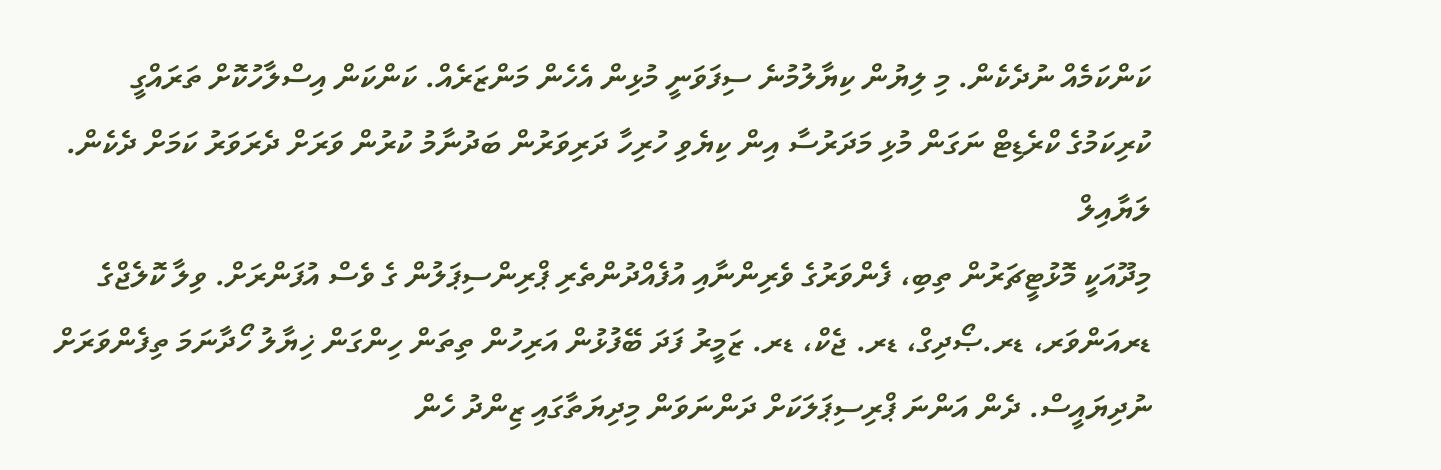ކަންކަމެއް ނުދެކެން. މި ލިޔުން ކިޔާލުމުނެ ސިފަވަނީ މުޅިން އެހެން މަންޒަރެއް. ކަންކަން އިސްލާހުކޮށް ތަރައްގީ ކުރިކަމުގެ ކްރެޑިޓް ނަގަން މުޅި މަދަރުސާ އިން ކިޔެވި ހުރިހާ ދަރިވަރުން ބަދުނާމު ކުރުން ވަރަށް ދެރަވަރު ކަމަށް ދެކެން.
ލަޔާއިލް
މިދޫއަކީ މޮޅުޓީޗަރުން ތިބި، ފެންވަރުގެ ވެރިންނާއި އުފެއްދުންތެރި ޕްރިންސިޕަލުން ގެ ވެސް އުފަންރަށް. ވިލާ ކޮލެޖްގެ ޑރއަންވަރ، ޑރ.ޞޯދިގް، ޑރ. ޖެކް، ޑރ. ޒަމީރު ފަދަ ބޭފުޅުން އަރިހުން ތިތަން ހިންގަން ޚިޔާލު ހޯދާނަމަ ތިފެންވަރަށް ނުދިޔައީސް. ދެން އަންނަ ޕްރިސިޕަލަކަށް ދަންނަވަން މިދިޔަތާގައި ޒިންދު ހެން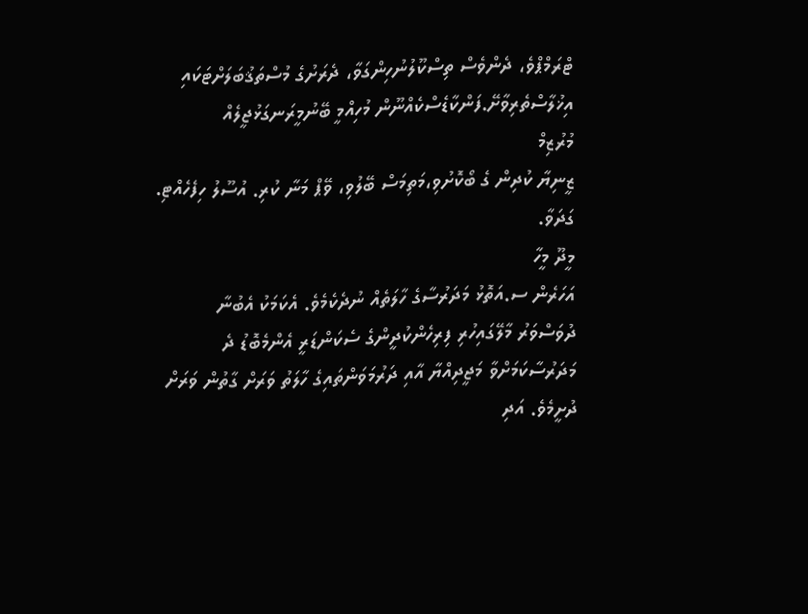ޓްރަމްޕްވެ، ދެންވެސް ތިސްކޫލުނުހިންގަވާ، ދެރަށުގެ މުސްތަޤުބަލަށްޓަކައި އިޚުލާސްތެރިވާށޭ.ފަންކާޑެސްކެއްނޫން މުހިއްމީ ބޭނުމީރަނގަޅުޖީލެއް
މުރުޒިމް
ޒީނިޔާ ކުދިން ގެ ބޯކޮށުވި،މަތިމަސް ބޭލުވި، ވޭޕް މަނާ ކުރި. އުސޫލު ހިފެހެއްޓި. ގަދަވާ.
މީދޫ މީހާ
އަހަރެން ސ.އަތޮޅު މަދަރުސާގެ ހާލަތެއް ނުދެކެމެވެ. އެކަމަކު އެބުނާ ދުވަސްވަރު މާލޭގައިހުރި ފިރިހެންކުދީންގެ ސެކަންޑަރީ އެންމެބޮޑު ދެ މަދަރުސާކަމަށްވާ މަޖީދިއްޔާ އާއި ދަރުމަވަންތައިގެ ހާލަތު ވަރަށް ގާތުން ވަރަށް ދުށީމެވެ. އަދި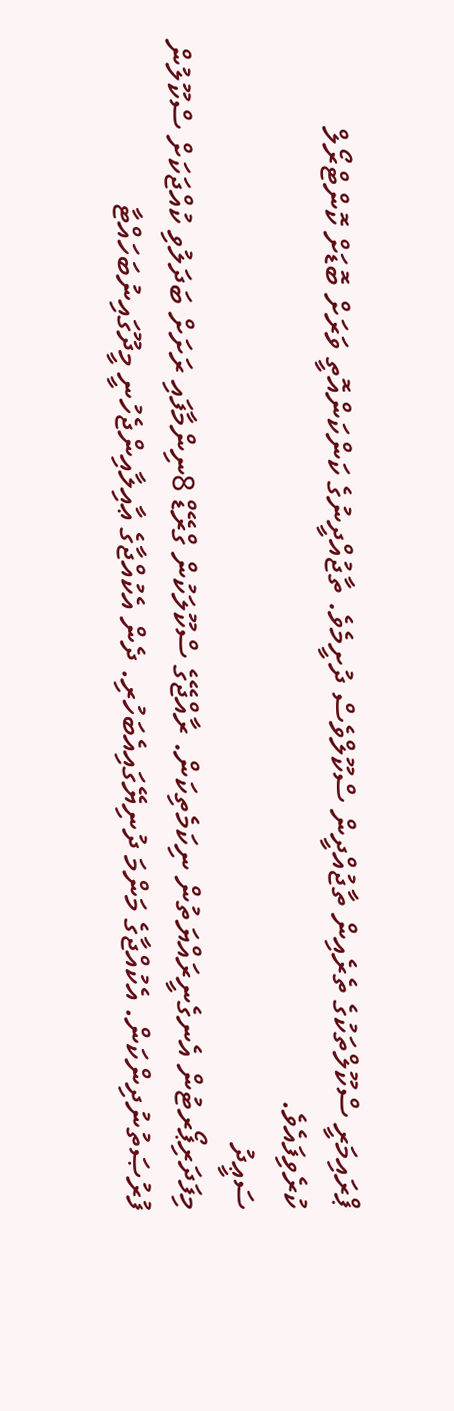ޕްރައިމަރީ ސްކޫލްތަކުގެ ތެރެއިން ތާޖުއްދީން ސްކޫލްވެސް ދުށީމެވެ. ތާޖުއްދީނުގެ ކަންކަންއޮތީ ވަރަށް ބޮޑަށް ކޮންޓްރޯލް ކުރެވިފައެވެ.
ސަޢީދު
މިފަދަރިޕޯރޓުން އެނގެނީރައްޔަތުން ނިކަމެތިކަން. ރާއްޖޭގެ ސްކޫލަކުން ގްރޭޑް 8ނިންމާފައި ރަށަށް ބަދަލުވި ކުއްޖަކަށް ސްކޫލުން ފުރުޞަތުނުދިންކަން. އެކުއްޖާގެ މަންމަ ދުނިޔޭގައިއެބަހުރި. ދެން އެކުއްޖާގެ ޢާއިލާއިންޖެހުނީ މީދޫގައިނުބަހައްޓާ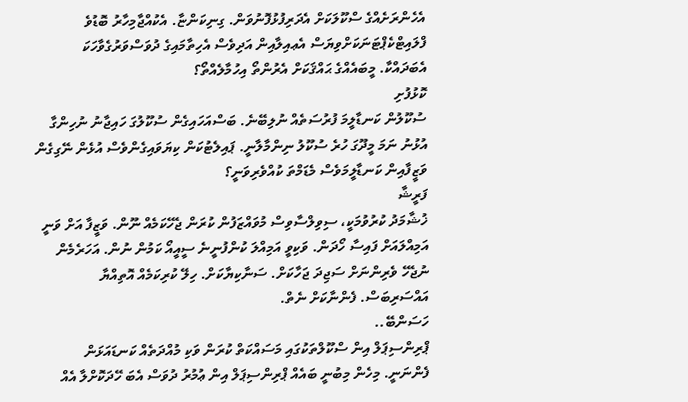އެހެންރަށެއްގެ ސްކޫލަކަށް އެދަރިފުޅުފޮނުވަން. ގިނިކަންޏާ. އެކުއްޖާމިހާރު ބޮޑުވެ ފްލައިޓްކެޕްޓަނަކަށްވިޔަސް އެޢއިލާއިން އަދިވެސް އެހިތާމައިގެ ދުވަސްވަރުގެވާހަކަ އެބަދައްކާ. މީބައެއްގެ ޙައްޤަކަށް އެރުންތޯ އިހުމާލެއްތޯ؟
ކޮޅުފުށި
ސުކޫލުން ކަނޑާލީމަ ފުރުސަތެއް ނުލިބޭނެ. ބަސްއަހައިގެން ސުކޫލުގަ ހައިޖާނު ނުހިންގާ އުޅުނު ނަމަ މީދޫގަ ހުރެ ސުކޫލު ނިންމާލާނީ. ޕައިލެޓުކަން ކިޔަވައިގެންވެސް އުޅެން ނޭގިގެން ވަޒީފާއިން ކަނޑާލީމަވެސް މެޑަމްތަ ކުއްވެރިވަނީ؟
ފަރީޝާ
ޚުޝާމަދު ކުރުވުމަކީ، ސިވިލްސާވިސް މުވައްޒަފުން ކުރަން ޖެހޭކަމެއް ނޫން. ވަޒީފާ އަށް ވަނީ އަމިއްލައަށް ފައިސާ ހޯދަން. ވަކިވީ އަމިއްލަ ކުންފުނީނެ ސީއީއޯ ކަމުން ނުން. އަހަރެމެން ނުޖެހޭ ވެރިންނަށް ސަޖިދަ ޖަހާކަށް. ސަނާކިޔާކަށް. ހިލޭ ކުރިކަމެއް އޮތިއްޔާ އައްސަރިބަސް. ފެންނާކަށް ނެތް.
ހަސަންބޭ..
ޕްރިންސިޕަލް އިން ސްކޫލްތަކުގައި މަސައްކަތް ކުރަން ވަކި މުއްދަތެއް ކަނޑައަޅަން ފެންނަނީ. މިހެން މިބުނީ ބައެއް ޕްރިންސިޕަލް އިން ޢުމުރު ދުވަސް އެބަ ހޭދަކޮށްލާ އެއް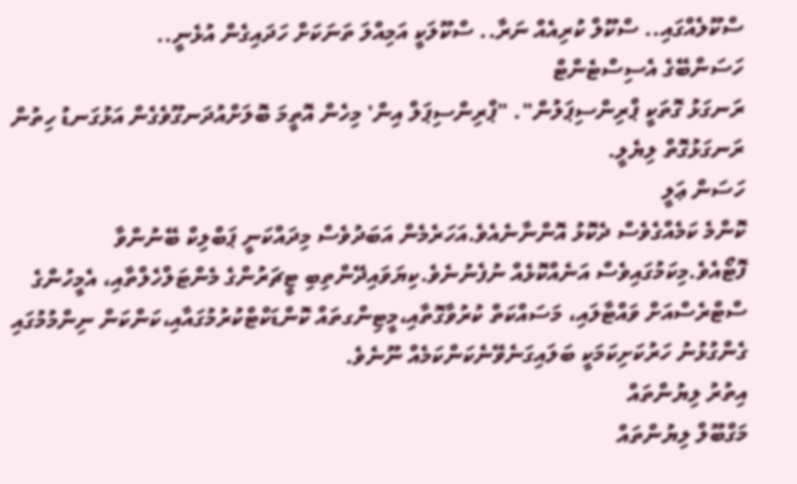ސްކޫލެއްގައި.. ސްކޫލް ކުރިއެއް ނަރާ.. ސްކޫލަކީ އަމިއްލަ ތަނަކަށް ހަދައިގެން އުޅެނީ..
ހަސަންބޭގެ އެސިސްޓެންޓް
ރަނގަޅު ގޮތަކީ ޕްރިންސިޕަލުން". "ޕްރިންސިޕަލް އިން' މިހެން އޮތީމަ ބޮލަށްއުދަނގޫވެގެން އަޅުގަނޑު ހިތުން ރަނގަޅުގޮތް ލިޔެލީ.
ހަސަން ޢަލީ
ކޮންމެ ކަމެއްގެވެސް ދެކޮޅު އޮންނާނެއެވެ.އަހަރެމެން އަބަދުވެސް މިދައްކަނީ ޕަބްލިކް ބޭނުންވާ ފޮޓޯއެވެ.މިކަމުގައިވެސް އަނެއްކޮޅެއް ނުފެނުނެވެ.ކިޔަވައިދޭންތިބި ޓީޗަރުންގެ މެންޓަލްހެލްތާއި، އެމީހުންގެ ސްޓްރެސްއަށް ވައްޓާލައި، މަސައްކަތް ކުރުވާގޮތާއި،މީޓިންގތައް ކޮންޑަކްޓްކުރުމުގައާއި،ކަންކަން ނިންމުމުގައި ގެންގުޅުނު ހަރުކަށިކަމަކީ ބަލައިގަނެވޭނެކަންކަމެއް ނޫނެވެ.
އިތުރު ލިޔުންތައް
މަގްބޫލް ލިޔުންތައް